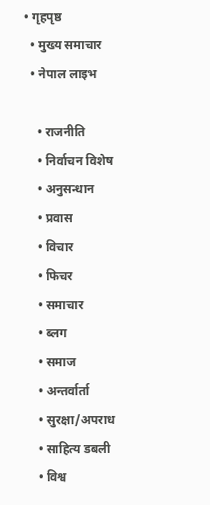• गृहपृष्ठ
  • मुख्य समाचार
  • नेपाल लाइभ

    • राजनीति
    • निर्वाचन विशेष
    • अनुसन्धान
    • प्रवास
    • विचार
    • फिचर
    • समाचार
    • ब्लग
    • समाज
    • अन्तर्वार्ता
    • सुरक्षा/अपराध
    • साहित्य डबली
    • विश्व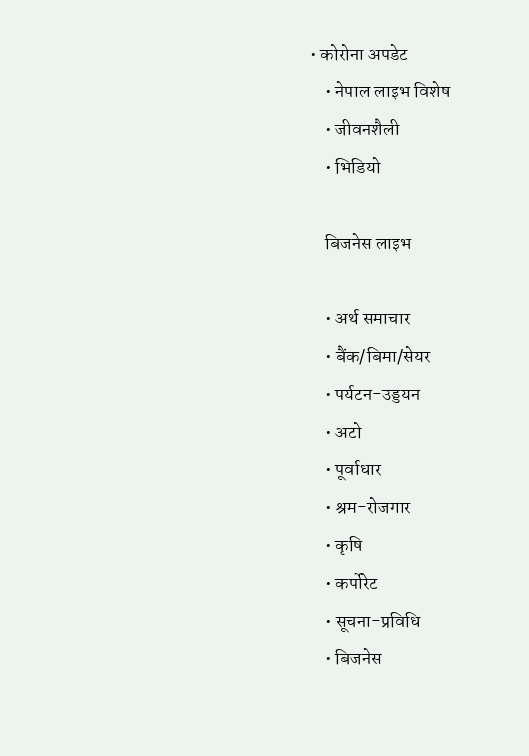• कोरोना अपडेट
    • नेपाल लाइभ विशेष
    • जीवनशैली
    • भिडियो

    बिजनेस लाइभ

    • अर्थ समाचार
    • बैंक/बिमा/सेयर
    • पर्यटन-उड्डयन
    • अटो
    • पूर्वाधार
    • श्रम-रोजगार
    • कृषि
    • कर्पोरेट
    • सूचना-प्रविधि
    • बिजनेस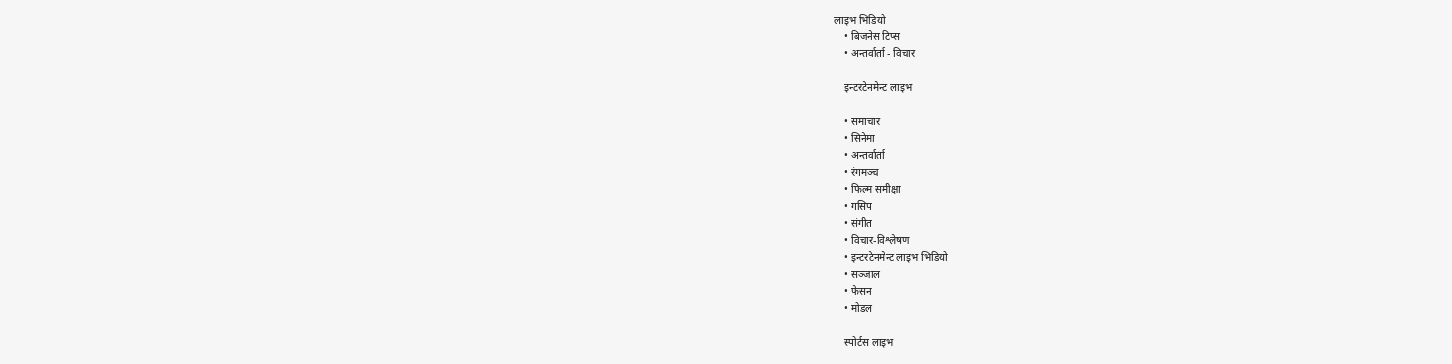लाइभ भिडियो
    • बिजनेस टिप्स
    • अन्तर्वार्ता - विचार

    इन्टरटेनमेन्ट लाइभ

    • समाचार
    • सिनेमा
    • अन्तर्वार्ता
    • रंगमञ्च
    • फिल्म समीक्षा
    • गसिप
    • संगीत
    • विचार-विश्लेषण
    • इन्टरटेनमेन्ट लाइभ भिडियो
    • सञ्जाल
    • फेसन
    • मोडल

    स्पोर्टस लाइभ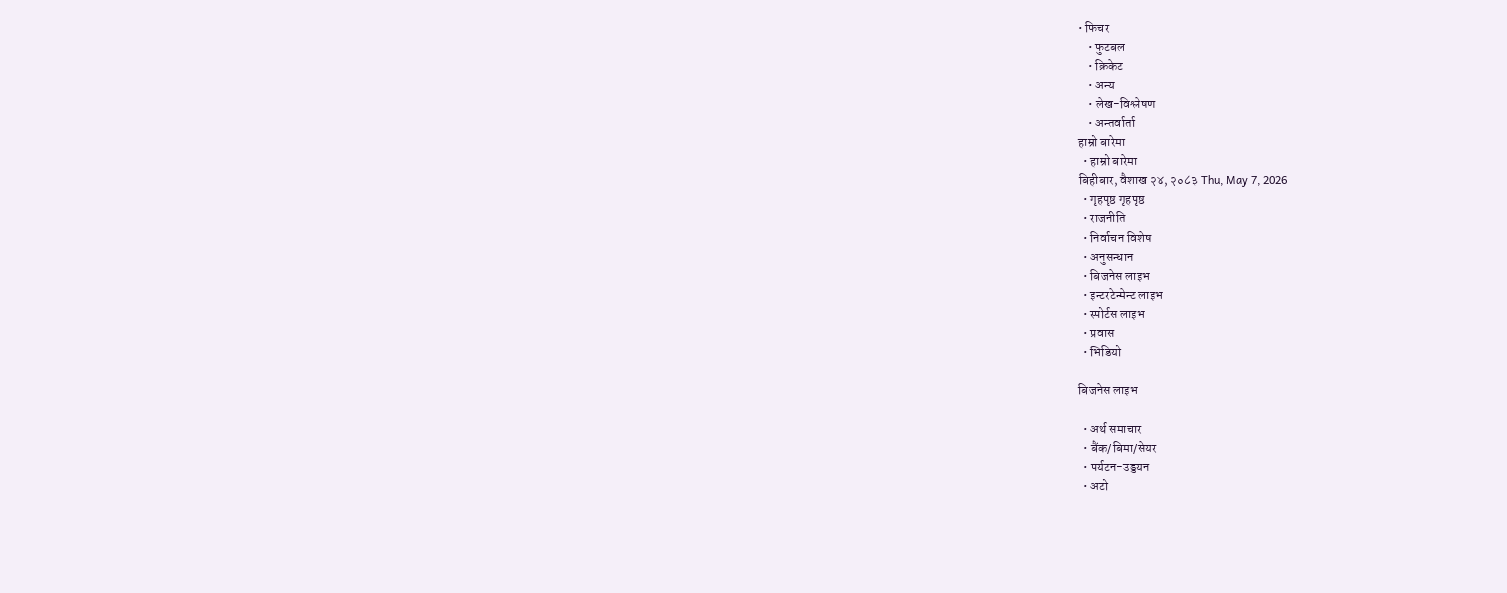• फिचर
    • फुटबल
    • क्रिकेट
    • अन्य
    • लेख-विश्लेषण
    • अन्तर्वार्ता
हाम्रो बारेमा
  • हाम्रो बारेमा
बिहीबार, वैशाख २४, २०८३ Thu, May 7, 2026
  • गृहपृष्ठ गृहपृष्ठ
  • राजनीति
  • निर्वाचन विशेष
  • अनुसन्धान
  • बिजनेस लाइभ
  • इन्टरटेन्मेन्ट लाइभ
  • स्पोर्टस लाइभ
  • प्रवास
  • भिडियो

बिजनेस लाइभ

  • अर्थ समाचार
  • बैंक/बिमा/सेयर
  • पर्यटन-उड्डयन
  • अटो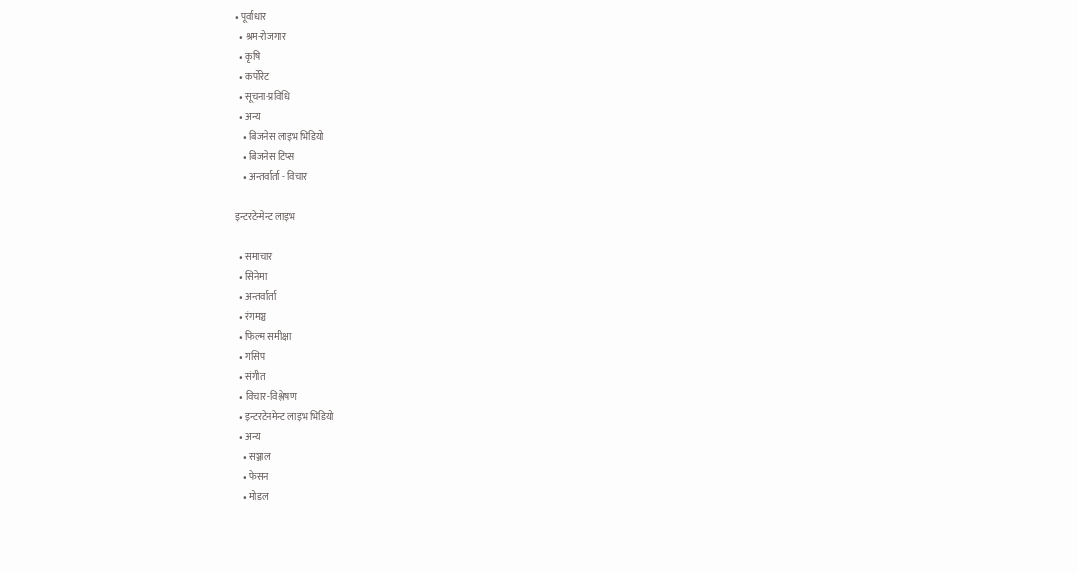• पूर्वाधार
  • श्रम-रोजगार
  • कृषि
  • कर्पोरेट
  • सूचना-प्रविधि
  • अन्य
    • बिजनेस लाइभ भिडियो
    • बिजनेस टिप्स
    • अन्तर्वार्ता - विचार

इन्टरटेन्मेन्ट लाइभ

  • समाचार
  • सिनेमा
  • अन्तर्वार्ता
  • रंगमञ्च
  • फिल्म समीक्षा
  • गसिप
  • संगीत
  • विचार-विश्लेषण
  • इन्टरटेनमेन्ट लाइभ भिडियो
  • अन्य
    • सञ्जाल
    • फेसन
    • मोडल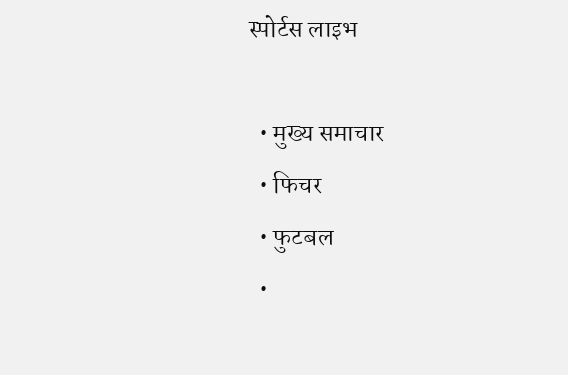स्पोर्टस लाइभ

  • मुख्य समाचार
  • फिचर
  • फुटबल
  •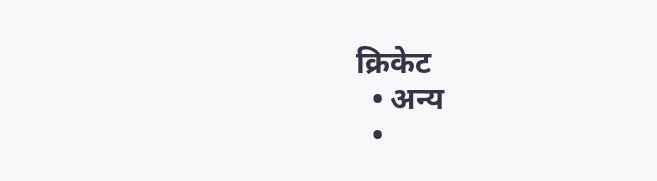क्रिकेट
  • अन्य
  •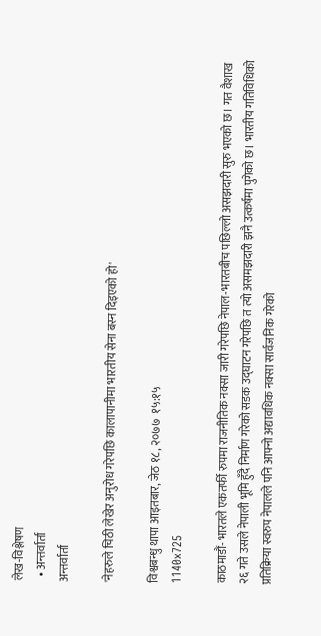लेख-विश्लेषण
  • अन्तर्वार्ता
अन्तर्वार्ता

'नेहरुले चिठी लेखेर अनुरोध गरेपछि कालापानीमा भारतीय सेना बस्न दिइएको हो'

विश्वबन्धु थापा आइतबार, जेठ १८, २०७७  १५:१५
1140x725

काठमाडौं- भारतले एकतर्फी रुपमा राजनीतिक नक्सा जारी गरेपछि नेपाल-भारतबीच पछिल्लो असझदारी सुरु भएको छ। गत वैशाख २६ गते उसले नेपाली भूमि हुँदै निर्माण गरेको सडक उद्घाटन गरेपछि त त्यो असमझदारी झनै उत्कर्षमा पुगेको छ। भारतीय गतिविधिको प्रतिक्रिया स्वरुप नेपालले पनि आफ्नो अद्यावधिक नक्सा सार्वजनिक गरेको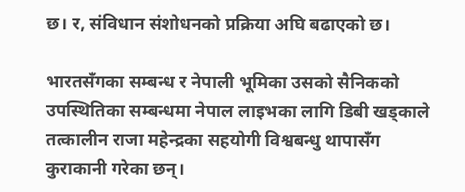छ। र, संविधान संशोधनको प्रक्रिया अघि बढाएको छ।

भारतसँगका सम्बन्ध र नेपाली भूमिका उसको सैनिकको उपस्थितिका सम्बन्धमा नेपाल लाइभका लागि डिबी खड्काले तत्कालीन राजा महेन्द्रका सहयोगी विश्वबन्धु थापासँग कुराकानी गरेका छन्।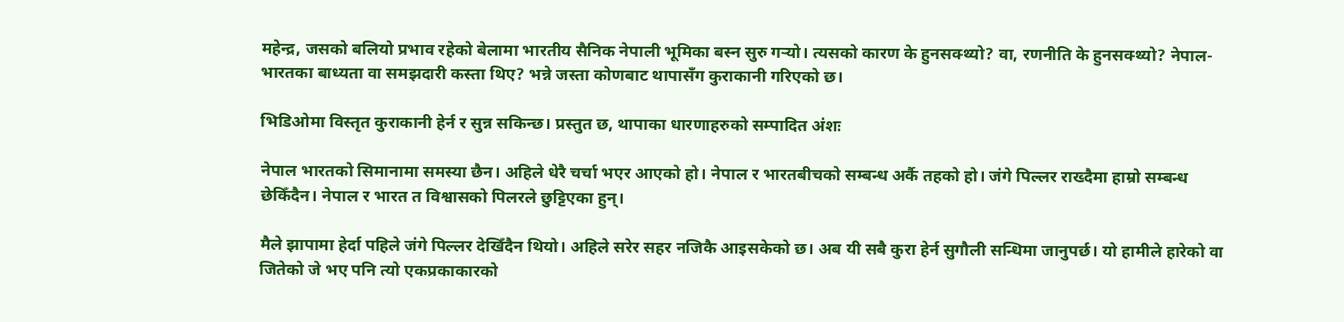महेन्द्र, जसको बलियो प्रभाव रहेको बेलामा भारतीय सैनिक नेपाली भूमिका बस्न सुरु गर्‍यो। त्यसको कारण के हुनसक्थ्यो? वा, रणनीति के हुनसक्थ्यो? नेपाल-भारतका बाध्यता वा समझदारी कस्ता थिए? भन्ने जस्ता कोणबाट थापासँग कुराकानी गरिएको छ।

भिडिओमा विस्तृत कुराकानी हेर्न र सुन्न सकिन्छ। प्रस्तुत छ, थापाका धारणाहरुको सम्पादित अंशः

नेपाल भारतको सिमानामा समस्या छैन। अहिले धेरै चर्चा भएर आएको हो। नेपाल र भारतबीचको सम्बन्ध अर्कै तहको हो। जंगे पिल्लर राख्दैमा हाम्रो सम्बन्ध छेकिँदैन। नेपाल र भारत त विश्वासको पिलरले छुट्टिएका हुन्।

मैले झापामा हेर्दा पहिले जंगे पिल्लर देखिँदैन थियो। अहिले सरेर सहर नजिकै आइसकेको छ। अब यी सबै कुरा हेर्न सुगौली सन्धिमा जानुपर्छ। यो हामीले हारेको वा जितेको जे भए पनि त्यो एकप्रकाकारको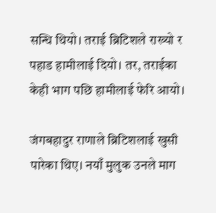सन्धि थियो। तराई ब्रिटिशले राख्यो र पहाड हामीलाई दियो। तर, तराईका केही भाग पछि हामीलाई फेरि आयो।

जंगबहादुर राणाले ब्रिटिशलाई खुसी पारेका थिए। नयाँ मुलुक उनले माग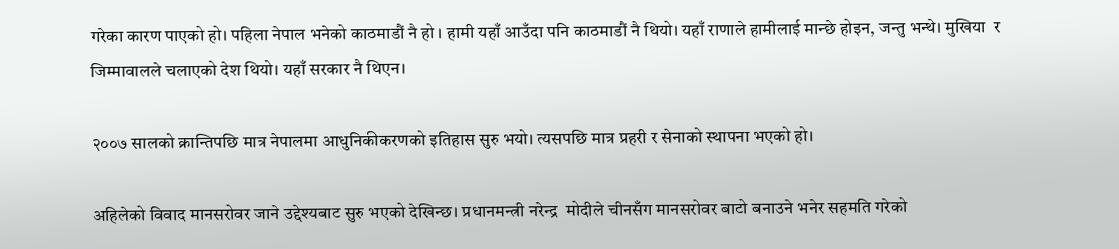गरेका कारण पाएको हो। पहिला नेपाल भनेको काठमाडौं नै हो । हामी यहाँ आउँदा पनि काठमाडौं नै थियो। यहाँ राणाले हामीलाई मान्छे होइन, जन्तु भन्थे। मुखिया  र जिम्मावालले चलाएको देश थियो। यहाँ सरकार नै थिएन।

२००७ सालको क्रान्तिपछि मात्र नेपालमा आधुनिकीकरणको इतिहास सुरु भयो। त्यसपछि मात्र प्रहरी र सेनाको स्थापना भएको हो।

अहिलेको विवाद मानसरोवर जाने उद्देश्यबाट सुरु भएको देखिन्छ। प्रधानमन्त्री नरेन्द्र  मोदीले चीनसँग मानसरोवर बाटो बनाउने भनेर सहमति गरेको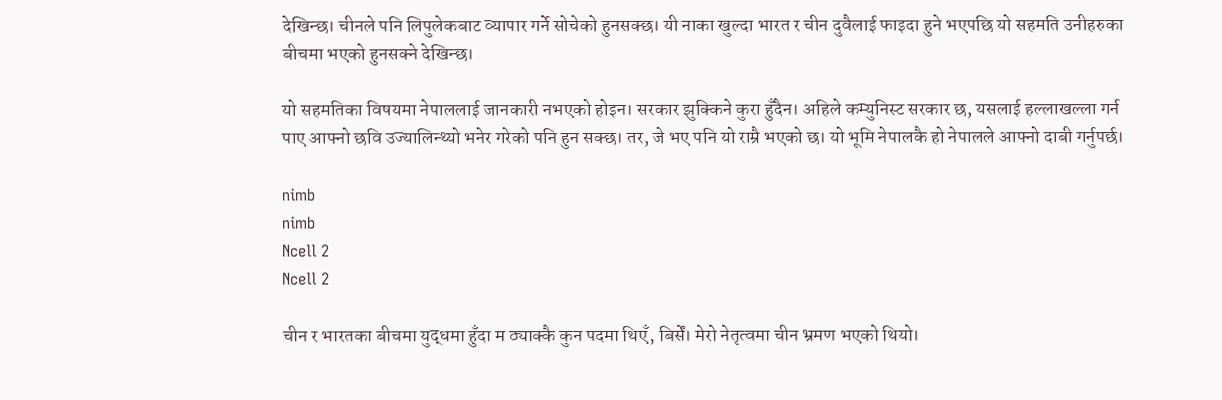देखिन्छ। चीनले पनि लिपुलेकबाट व्यापार गर्ने सोचेको हुनसक्छ। यी नाका खुल्दा भारत र चीन दुवैलाई फाइदा हुने भएपछि यो सहमति उनीहरुका बीचमा भएको हुनसक्ने देखिन्छ।

यो सहमतिका विषयमा नेपाललाई जानकारी नभएको होइन। सरकार झुक्किने कुरा हुँदैन। अहिले कम्युनिस्ट सरकार छ, यसलाई हल्लाखल्ला गर्न पाए आफ्नो छवि उज्यालिन्थ्यो भनेर गरेको पनि हुन सक्छ। तर, जे भए पनि यो राम्रै भएको छ। यो भूमि नेपालकै हो नेपालले आफ्नो दाबी गर्नुपर्छ।

nimb
nimb
Ncell 2
Ncell 2

चीन र भारतका बीचमा युद्धमा हुँदा म ठ्याक्कै कुन पदमा थिएँ, बिर्सें। मेरो नेतृत्वमा चीन भ्रमण भएको थियो।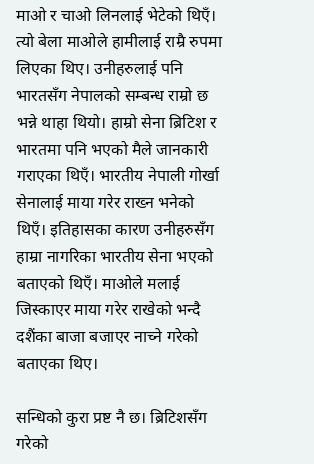माओ र चाओ लिनलाई भेटेको थिएँ। त्यो बेला माओले हामीलाई राम्रै रुपमा लिएका थिए। उनीहरुलाई पनि भारतसँग नेपालको सम्बन्ध राम्रो छ भन्ने थाहा थियो। हाम्रो सेना ब्रिटिश र भारतमा पनि भएको मैले जानकारी गराएका थिएँ। भारतीय नेपाली गोर्खा सेनालाई माया गरेर राख्न भनेको थिएँ। इतिहासका कारण उनीहरुसँग हाम्रा नागरिका भारतीय सेना भएको बताएको थिएँ। माओले मलाई जिस्काएर माया गरेर राखेको भन्दै दशैंका बाजा बजाएर नाच्ने गरेको बताएका थिए।

सन्धिको कुरा प्रष्ट नै छ। ब्रिटिशसँग गरेको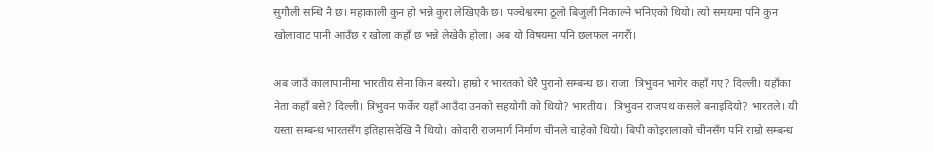सुगौली सन्धि नै छ। महाकाली कुन हो भन्ने कुरा लेखिएकै छ। पञ्चेश्वरमा ठूलो बिजुली निकाल्ने भनिएको थियो। त्यो समयमा पनि कुन खोलावाट पानी आउँछ र खोला कहाँ छ भन्ने लेखेकै होला। अब यो विषयमा पनि छलफल नगरौं।

अब जाउँ कालापानीमा भारतीय सेना किन बस्यो। हाम्रो र भारतको धेरै पुरानो सम्बन्ध छ। राजा  त्रिभुवन भागेर कहाँ गए? दिल्ली। यहाँका नेता कहाँ बसे? दिल्ली। त्रिभुवन फर्केर यहाँ आउँदा उनको सहयोगी को थियो? भारतीय।  त्रिभुवन राजपथ कसले बनाइदियो? भारतले। यी यस्ता सम्बन्ध भारतसँग इतिहासदेखि नै थियो। कोदारी राजमार्ग निर्माण चीनले चाहेको थियो। बिपी कोइरालाको चीनसँग पनि राम्रो सम्बन्ध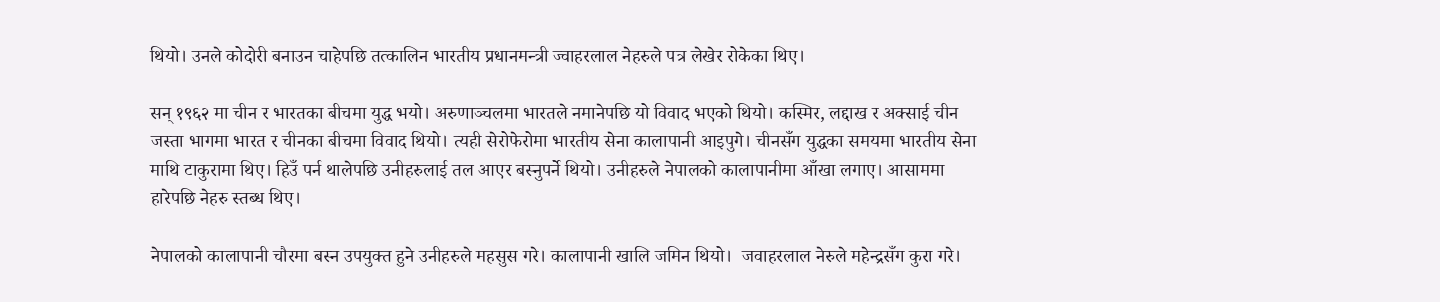थियो। उनले कोदोरी बनाउन चाहेपछि तत्कालिन भारतीय प्रधानमन्त्री ज्वाहरलाल नेहरुले पत्र लेखेर रोकेका थिए।

सन् १९६२ मा चीन र भारतका बीचमा युद्ध भयो। अरुणाञ्चलमा भारतले नमानेपछि यो विवाद भएको थियो। कस्मिर, लद्दाख र अक्साई चीन जस्ता भागमा भारत र चीनका बीचमा विवाद थियो। त्यही सेरोफेरोमा भारतीय सेना कालापानी आइपुगे। चीनसँग युद्धका समयमा भारतीय सेना माथि टाकुरामा थिए। हिउँ पर्न थालेपछि उनीहरुलाई तल आएर बस्नुपर्ने थियो। उनीहरुले नेपालको कालापानीमा आँखा लगाए। आसाममा हारेपछि नेहरु स्तब्ध थिए।

नेपालको कालापानी चौरमा बस्न उपयुक्त हुने उनीहरुले महसुस गरे। कालापानी खालि जमिन थियो।  जवाहरलाल नेरुले महेन्द्रसँग कुरा गरे।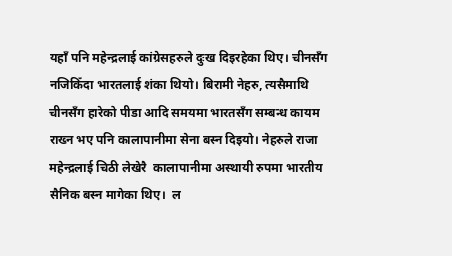यहाँ पनि महेन्द्रलाई कांग्रेसहरुले दुःख दिइरहेका थिए। चीनसँग नजिकिँदा भारतलाई शंका थियो। बिरामी नेहरु, त्यसैमाथि चीनसँग हारेको पीडा आदि समयमा भारतसँग सम्बन्ध कायम राख्न भए पनि कालापानीमा सेना बस्न दिइयो। नेहरुले राजा महेन्द्रलाई चिठी लेखेरै  कालापानीमा अस्थायी रुपमा भारतीय सैनिक बस्न मागेका थिए।  ल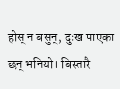होस् न बसुन्, दुःख पाएका छन् भनियो। बिस्तारै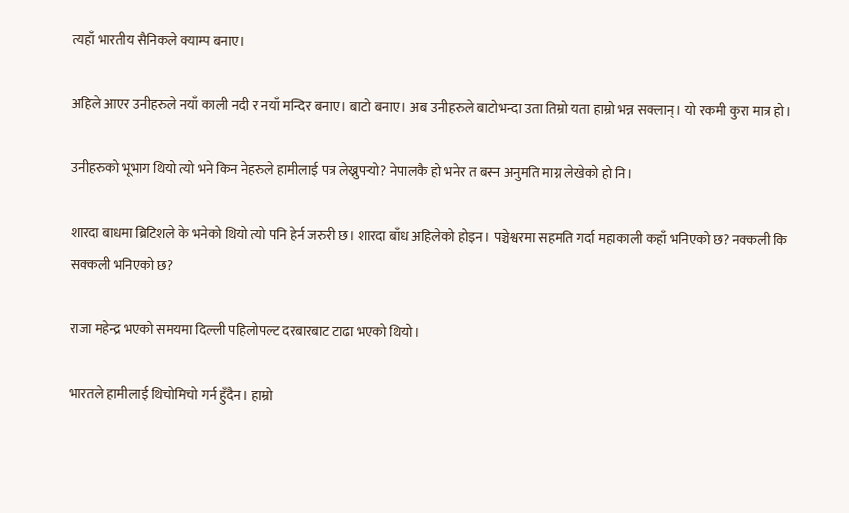त्यहाँ भारतीय सैनिकले क्याम्प बनाए।

अहिले आएर उनीहरुले नयाँ काली नदी र नयाँ मन्दिर बनाए। बाटो बनाए। अब उनीहरुले बाटोभन्दा उता तिम्रो यता हाम्रो भन्न सक्लान्। यो रकमी कुरा मात्र हो।

उनीहरुको भूभाग थियो त्यो भने किन नेहरुले हामीलाई पत्र लेख्नुपर्‍यो? नेपालकै हो भनेर त बस्न अनुमति माग्न लेखेको हो नि।

शारदा बाधमा ब्रिटिशले के भनेको थियो त्यो पनि हेर्न जरुरी छ। शारदा बाँध अहिलेको होइन। पञ्चेश्वरमा सहमति गर्दा महाकाली कहाँ भनिएको छ? नक्कली कि सक्कली भनिएको छ?

राजा महेन्द्र भएको समयमा दिल्ली पहिलोपल्ट दरबारबाट टाढा भएको थियो।

भारतले हामीलाई थिचोमिचो गर्न हुँदैन। हाम्रो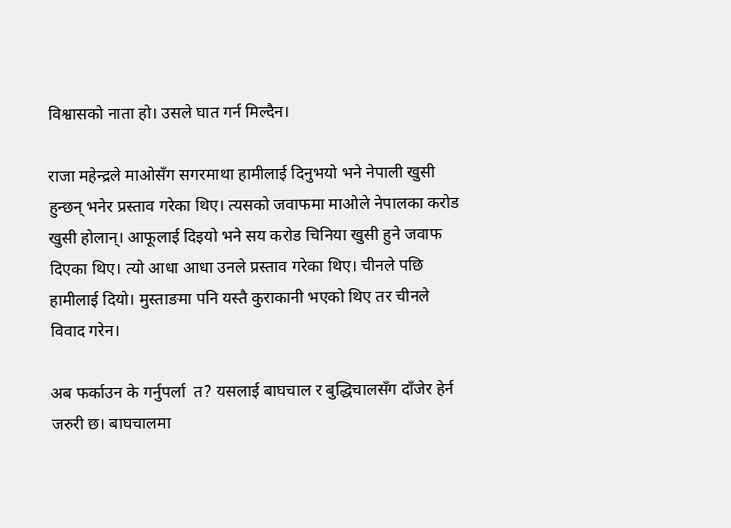विश्वासको नाता हो। उसले घात गर्न मिल्दैन।

राजा महेन्द्रले माओसँग सगरमाथा हामीलाई दिनुभयो भने नेपाली खुसी हुन्छन् भनेर प्रस्ताव गरेका थिए। त्यसको जवाफमा माओले नेपालका करोड खुसी होलान्। आफूलाई दिइयो भने सय करोड चिनिया खुसी हुने जवाफ दिएका थिए। त्यो आधा आधा उनले प्रस्ताव गरेका थिए। चीनले पछि हामीलाई दियो। मुस्ताङमा पनि यस्तै कुराकानी भएको थिए तर चीनले विवाद गरेन।

अब फर्काउन के गर्नुपर्ला  त? यसलाई बाघचाल र बुद्धिचालसँग दाँजेर हेर्न जरुरी छ। बाघचालमा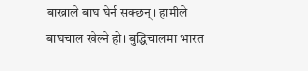बाख्राले बाघ घेर्न सक्छन्। हामीले बाघचाल खेल्ने हो। बुद्धिचालमा भारत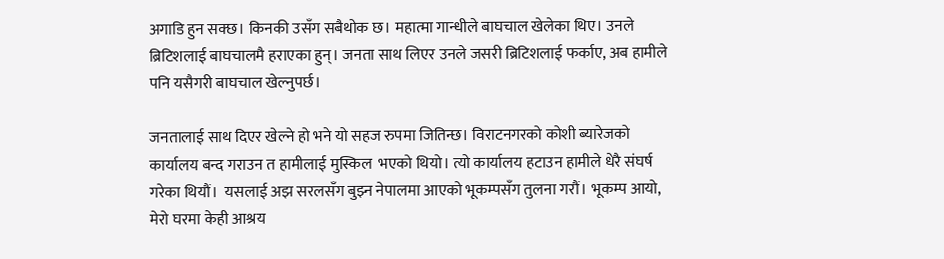अगाडि हुन सक्छ। किनकी उसँग सबैथोक छ। महात्मा गान्धीले बाघचाल खेलेका थिए। उनले ब्रिटिशलाई बाघचालमै हराएका हुन्। जनता साथ लिएर उनले जसरी ब्रिटिशलाई फर्काए, अब हामीले पनि यसैगरी बाघचाल खेल्नुपर्छ।

जनतालाई साथ दिएर खेल्ने हो भने यो सहज रुपमा जितिन्छ। विराटनगरको कोशी ब्यारेजको कार्यालय बन्द गराउन त हामीलाई मुस्किल  भएको थियो। त्यो कार्यालय हटाउन हामीले धेरै संघर्ष गरेका थियौं।  यसलाई अझ सरलसँग बुझ्न नेपालमा आएको भूकम्पसँग तुलना गरौं। भूकम्प आयो, मेरो घरमा केही आश्रय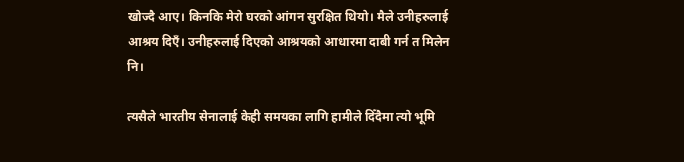खोज्दै आए। किनकि मेरो घरको आंगन सुरक्षित थियो। मैले उनीहरुलाई आश्रय दिएँ। उनीहरुलाई दिएको आश्रयको आधारमा दाबी गर्न त मिलेन नि।

त्यसैले भारतीय सेनालाई केही समयका लागि हामीले दिँदैमा त्यो भूमि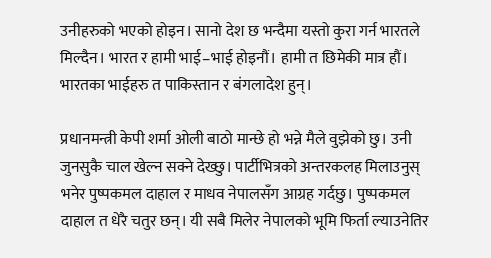उनीहरुको भएको होइन। सानो देश छ भन्दैमा यस्तो कुरा गर्न भारतले मिल्दैन। भारत र हामी भाई–भाई होइनौं। हामी त छिमेकी मात्र हौं। भारतका भाईहरु त पाकिस्तान र बंगलादेश हुन्।

प्रधानमन्त्री केपी शर्मा ओली बाठो मान्छे हो भन्ने मैले वुझेको छु। उनी जुनसुकै चाल खेल्न सक्ने देख्छु। पार्टीभित्रको अन्तरकलह मिलाउनुस् भनेर पुष्पकमल दाहाल र माधव नेपालसँग आग्रह गर्दछु। पुष्पकमल दाहाल त धेरै चतुर छन्। यी सबै मिलेर नेपालको भूमि फिर्ता ल्याउनेतिर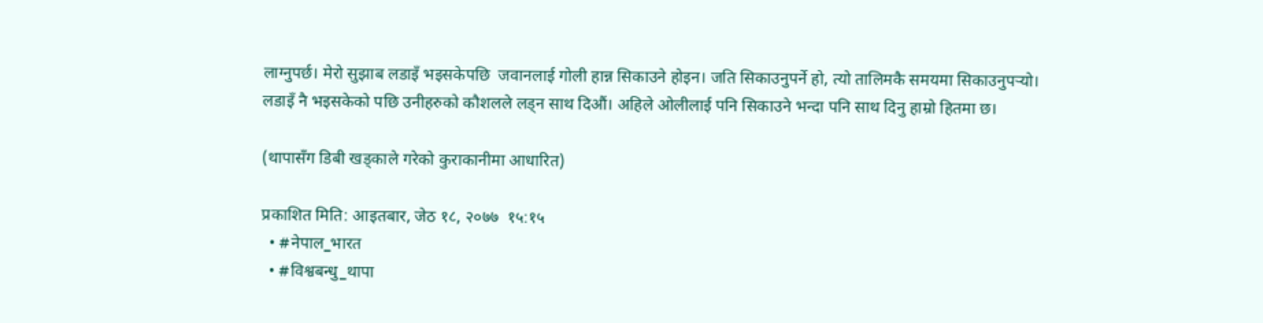लाग्नुपर्छ। मेरो सुझाब लडाइँ भइसकेपछि  जवानलाई गोली हान्न सिकाउने होइन। जति सिकाउनुपर्ने हो, त्यो तालिमकै समयमा सिकाउनुपर्‍यो। लडाइँ नै भइसकेको पछि उनीहरुको कौशलले लड्न साथ दिऔं। अहिले ओलीलाई पनि सिकाउने भन्दा पनि साथ दिनु हाम्रो हितमा छ।

(थापासँग डिबी खड्काले गरेको कुराकानीमा आधारित)

प्रकाशित मिति: आइतबार, जेठ १८, २०७७  १५:१५
  • #नेपाल_भारत
  • #विश्वबन्धु_थापा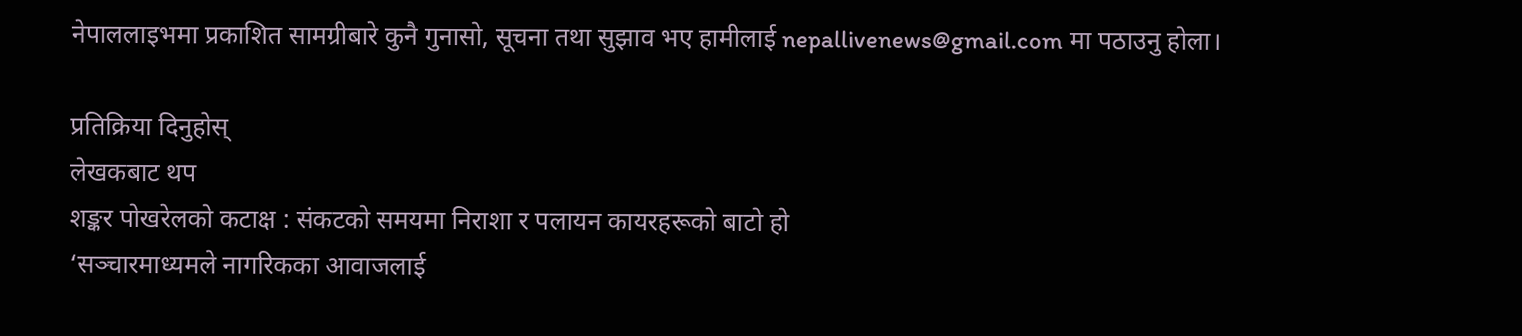नेपाललाइभमा प्रकाशित सामग्रीबारे कुनै गुनासो, सूचना तथा सुझाव भए हामीलाई nepallivenews@gmail.com मा पठाउनु होला।

प्रतिक्रिया दिनुहोस्
लेखकबाट थप
शङ्कर पोखरेलको कटाक्ष : संकटको समयमा निराशा र पलायन कायरहरूको बाटो हो
‘सञ्चारमाध्यमले नागरिकका आवाजलाई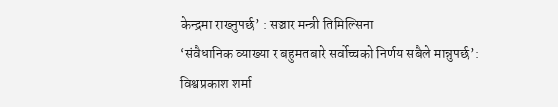केन्द्रमा राख्नुपर्छ’ : सञ्चार मन्त्री तिमिल्सिना
‘संवैधानिक व्याख्या र बहुमतबारे सर्वोच्चको निर्णय सबैले मान्नुपर्छ’: विश्वप्रकाश शर्मा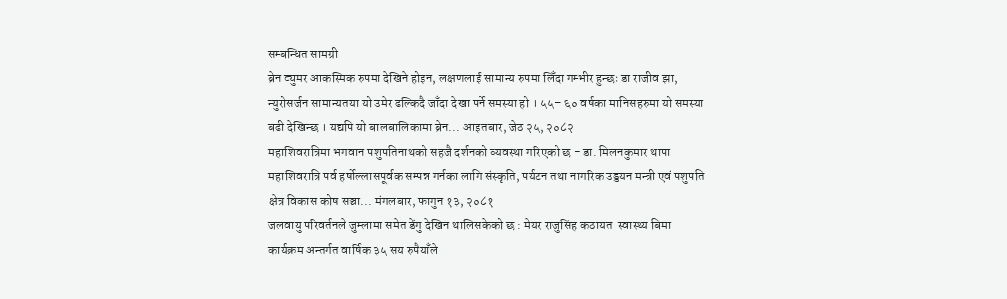सम्बन्धित सामग्री
ब्रेन ट्युमर आकस्मिक रुपमा देखिने होइन, लक्षणलाई सामान्य रुपमा लिँदा गम्भीर हुन्छः डा राजीव झा, न्युरोसर्जन सामान्यतया यो उमेर ढल्किदै जाँदा देखा पर्ने समस्या हो । ५५– ६० वर्षका मानिसहरुमा यो समस्या बढी देखिन्छ । यद्यपि यो बालबालिकामा ब्रेन... आइतबार, जेठ २५, २०८२
महाशिवरात्रिमा भगवान पशुपतिनाथको सहजै दर्शनको व्यवस्था गरिएको छ - डा. मिलनकुमार थापा महाशिवरात्रि पर्व हर्षोल्लासपूर्वक सम्पन्न गर्नका लागि संस्कृति, पर्यटन तथा नागरिक उड्डयन मन्त्री एवं पशुपति क्षेत्र विकास कोष सञ्चा... मंगलबार, फागुन १३, २०८१
जलवायु परिवर्तनले जुम्लामा समेत डेंगु देखिन थालिसकेको छ : मेयर राजुसिंह कठायत  स्वास्थ्य बिमा कार्यक्रम अन्तर्गत वार्षिक ३५ सय रुपैयाँले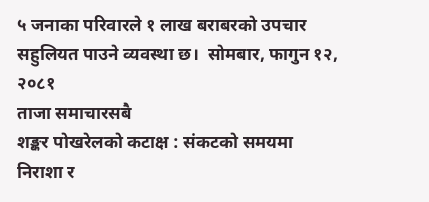५ जनाका परिवारले १ लाख बराबरको उपचार सहुलियत पाउने व्यवस्था छ।  सोमबार, फागुन १२, २०८१
ताजा समाचारसबै
शङ्कर पोखरेलको कटाक्ष : संकटको समयमा निराशा र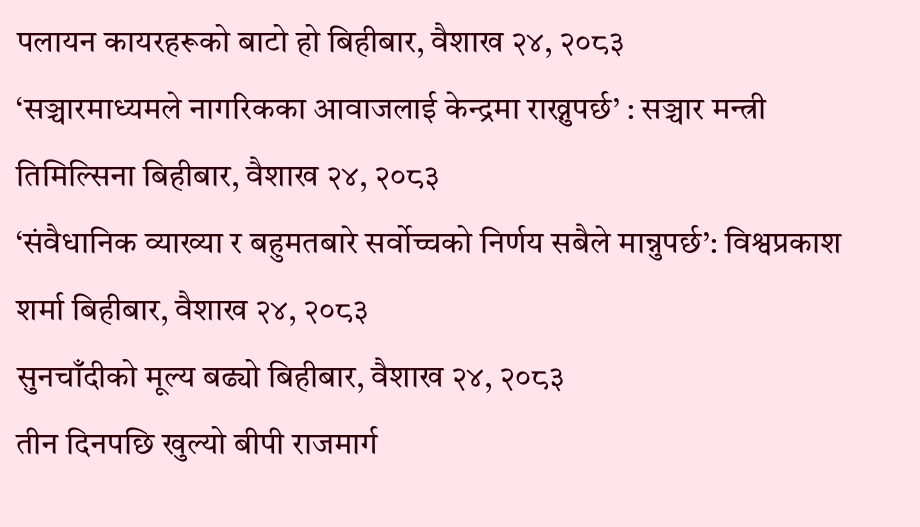पलायन कायरहरूको बाटो हो बिहीबार, वैशाख २४, २०८३
‘सञ्चारमाध्यमले नागरिकका आवाजलाई केन्द्रमा राख्नुपर्छ’ : सञ्चार मन्त्री तिमिल्सिना बिहीबार, वैशाख २४, २०८३
‘संवैधानिक व्याख्या र बहुमतबारे सर्वोच्चको निर्णय सबैले मान्नुपर्छ’: विश्वप्रकाश शर्मा बिहीबार, वैशाख २४, २०८३
सुनचाँदीको मूल्य बढ्यो बिहीबार, वैशाख २४, २०८३
तीन दिनपछि खुल्यो बीपी राजमार्ग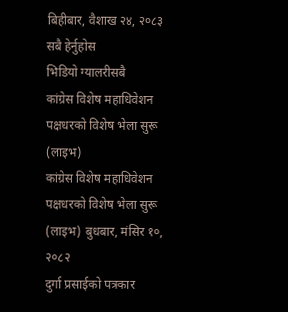बिहीबार, वैशाख २४, २०८३
सबै हेर्नुहोस
भिडियो ग्यालरीसबै
कांग्रेस विशेष महाधिवेशन पक्षधरको विशेष भेला सुरू (लाइभ)
कांग्रेस विशेष महाधिवेशन पक्षधरको विशेष भेला सुरू (लाइभ) बुधबार, मंसिर १०, २०८२
दुर्गा प्रसाईको पत्रकार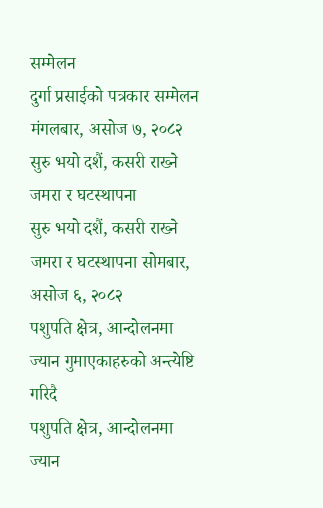सम्मेलन
दुर्गा प्रसाईको पत्रकार सम्मेलन मंगलबार, असोज ७, २०८२
सुरु भयो दशैं, कसरी राख्ने जमरा र घटस्थापना
सुरु भयो दशैं, कसरी राख्ने जमरा र घटस्थापना सोमबार, असोज ६, २०८२
पशुपति क्षेत्र, आन्दोलनमा ज्यान गुमाएकाहरुको अन्त्येष्टि गरिदै
पशुपति क्षेत्र, आन्दोलनमा ज्यान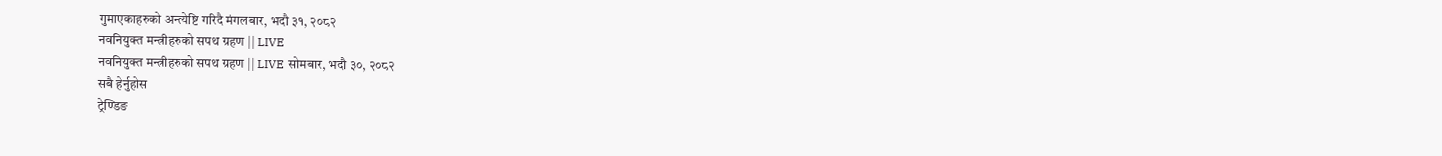गुमाएकाहरुको अन्त्येष्टि गरिदै मंगलबार, भदौ ३१, २०८२
नवनियुक्त मन्त्रीहरुको सपथ ग्रहण || LIVE
नवनियुक्त मन्त्रीहरुको सपथ ग्रहण || LIVE सोमबार, भदौ ३०, २०८२
सबै हेर्नुहोस
ट्रेण्डिङ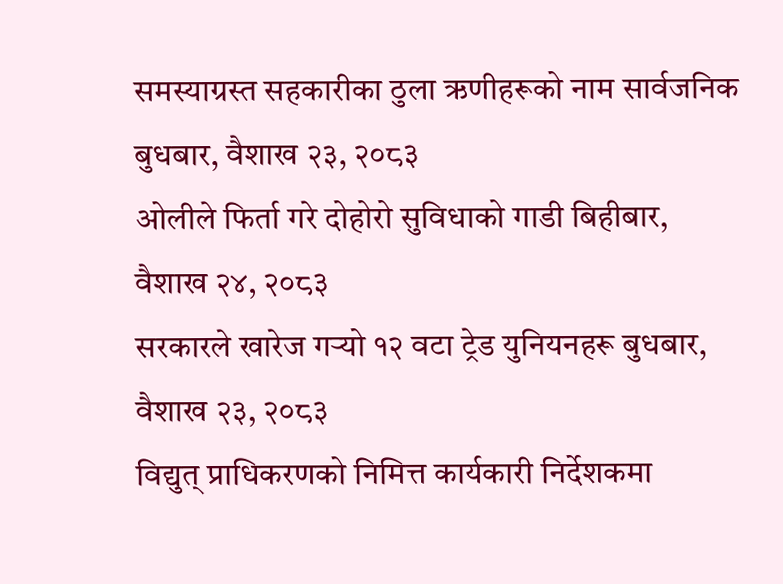समस्याग्रस्त सहकारीका ठुला ऋणीहरूको नाम सार्वजनिक बुधबार, वैशाख २३, २०८३
ओलीले फिर्ता गरे दोहोरो सुविधाको गाडी बिहीबार, वैशाख २४, २०८३
सरकारले खारेज गर्‍यो १२ वटा ट्रेड युनियनहरू बुधबार, वैशाख २३, २०८३
विद्युत् प्राधिकरणको निमित्त कार्यकारी निर्देशकमा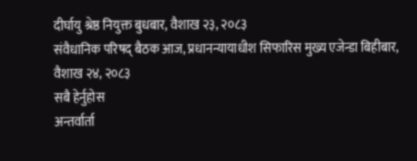दीर्घायु श्रेष्ठ नियुक्त बुधबार, वैशाख २३, २०८३
संवैधानिक परिषद् बैठक आज, प्रधानन्यायाधीश सिफारिस मुख्य एजेन्डा बिहीबार, वैशाख २४, २०८३
सबै हेर्नुहोस
अन्तर्वार्ता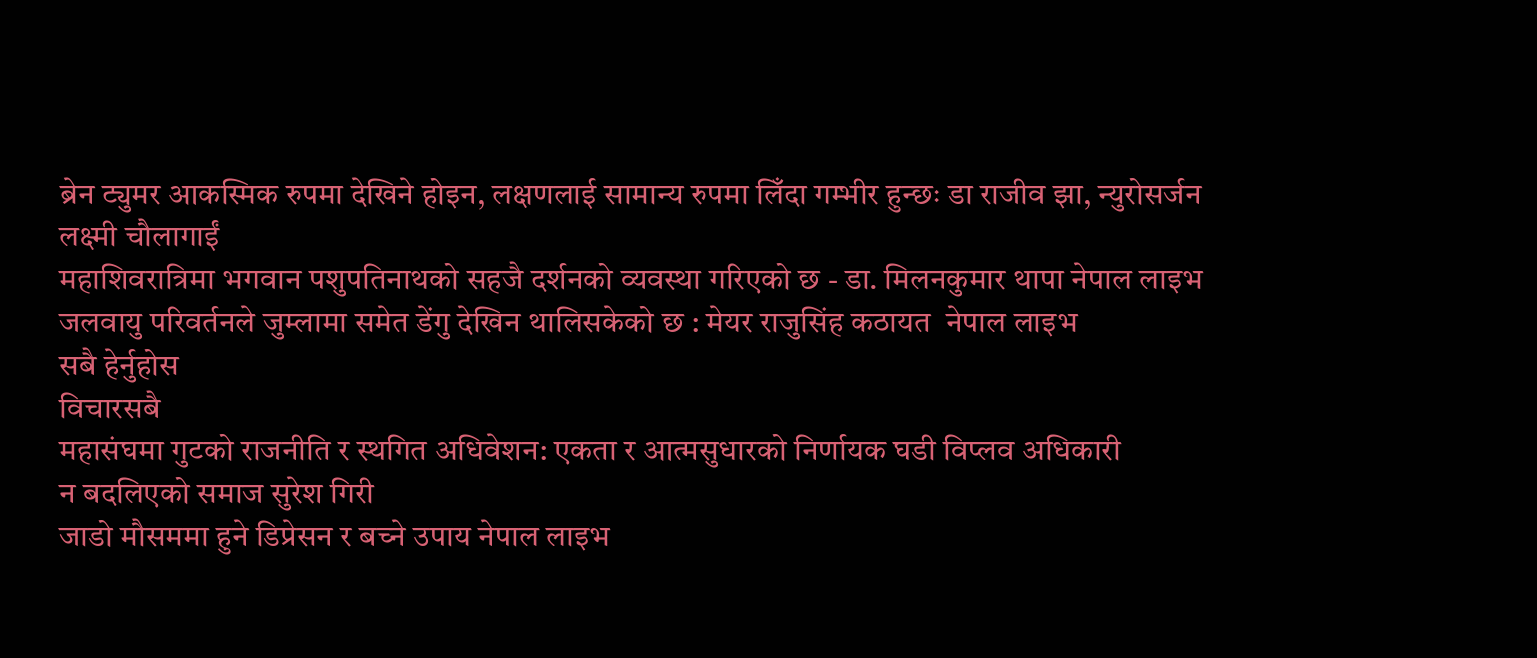ब्रेन ट्युमर आकस्मिक रुपमा देखिने होइन, लक्षणलाई सामान्य रुपमा लिँदा गम्भीर हुन्छः डा राजीव झा, न्युरोसर्जन लक्ष्मी चौलागाईं
महाशिवरात्रिमा भगवान पशुपतिनाथको सहजै दर्शनको व्यवस्था गरिएको छ - डा. मिलनकुमार थापा नेपाल लाइभ
जलवायु परिवर्तनले जुम्लामा समेत डेंगु देखिन थालिसकेको छ : मेयर राजुसिंह कठायत  नेपाल लाइभ
सबै हेर्नुहोस
विचारसबै
महासंघमा गुटको राजनीति र स्थगित अधिवेशन: एकता र आत्मसुधारको निर्णायक घडी विप्लव अधिकारी
न बदलिएको समाज सुरेश गिरी
जाडो मौसममा हुने डिप्रेसन र बच्ने उपाय नेपाल लाइभ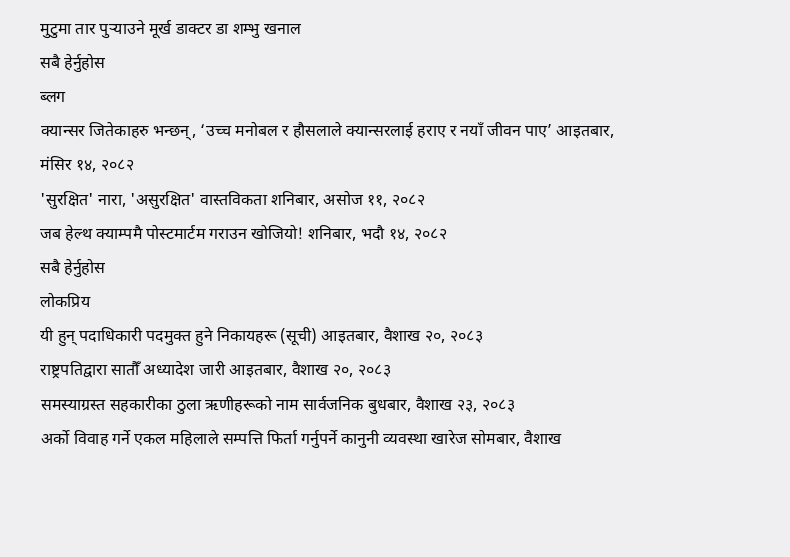मुटुमा तार पुर्‍याउने मूर्ख डाक्टर डा शम्भु खनाल
सबै हेर्नुहोस
ब्लग
क्यान्सर जितेकाहरु भन्छन्, ‘उच्च मनोबल र हौसलाले क्यान्सरलाई हराए र नयाँ जीवन पाए’ आइतबार, मंसिर १४, २०८२
'सुरक्षित' नारा, 'असुरक्षित' वास्तविकता शनिबार, असोज ११, २०८२
जब हेल्थ क्याम्पमै पोस्टमार्टम गराउन खोजियो! शनिबार, भदौ १४, २०८२
सबै हेर्नुहोस
लोकप्रिय
यी हुन् पदाधिकारी पदमुक्त हुने निकायहरू (सूची) आइतबार, वैशाख २०, २०८३
राष्ट्रपतिद्वारा सातौँ अध्यादेश जारी आइतबार, वैशाख २०, २०८३
समस्याग्रस्त सहकारीका ठुला ऋणीहरूको नाम सार्वजनिक बुधबार, वैशाख २३, २०८३
अर्को विवाह गर्ने एकल महिलाले सम्पत्ति फिर्ता गर्नुपर्ने कानुनी व्यवस्था खारेज सोमबार, वैशाख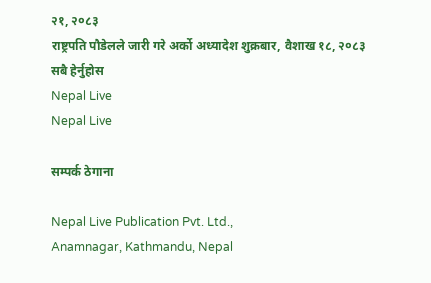२१, २०८३
राष्ट्रपति पौडेलले जारी गरे अर्को अध्यादेश शुक्रबार, वैशाख १८, २०८३
सबै हेर्नुहोस
Nepal Live
Nepal Live

सम्पर्क ठेगाना

Nepal Live Publication Pvt. Ltd.,
Anamnagar, Kathmandu, Nepal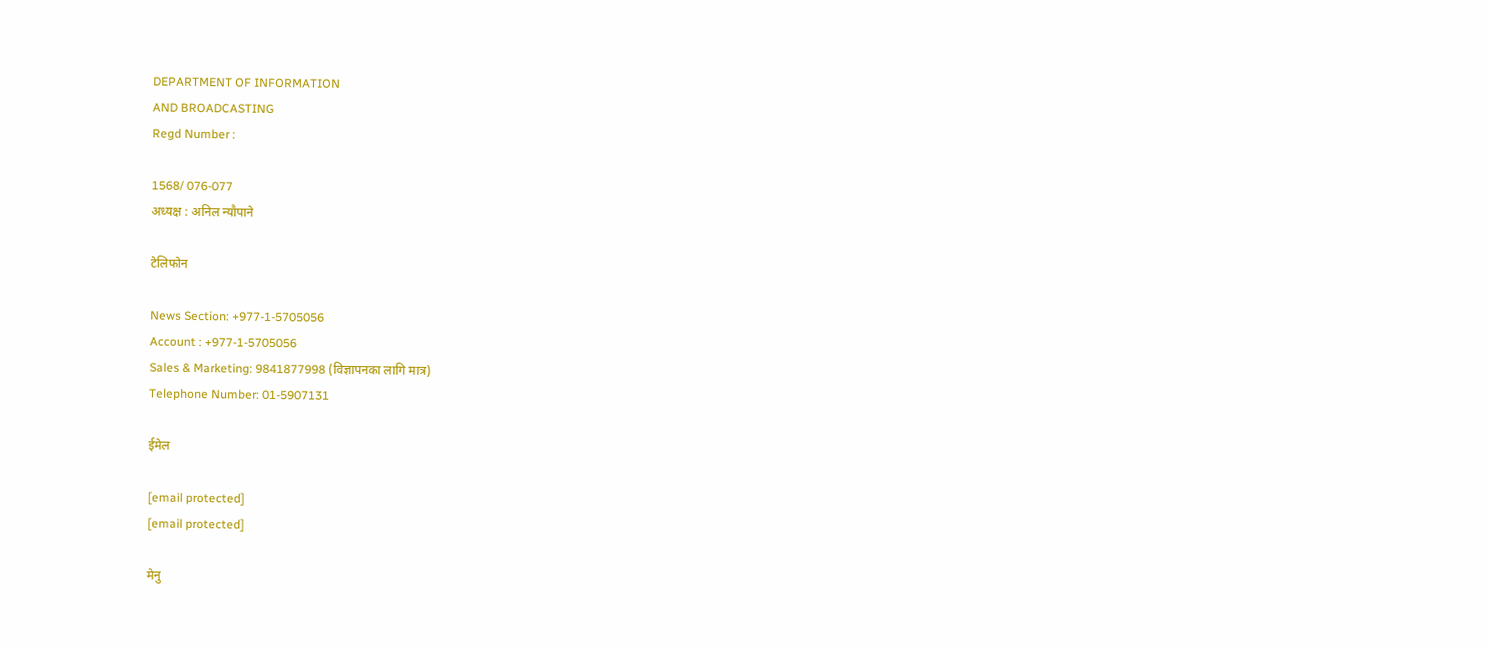DEPARTMENT OF INFORMATION
AND BROADCASTING
Regd Number :

1568/ 076-077
अध्यक्ष : अनिल न्यौपाने

टेलिफोन

News Section: +977-1-5705056
Account : +977-1-5705056
Sales & Marketing: 9841877998 (विज्ञापनका लागि मात्र)
Telephone Number: 01-5907131

ईमेल

[email protected]
[email protected]

मेनु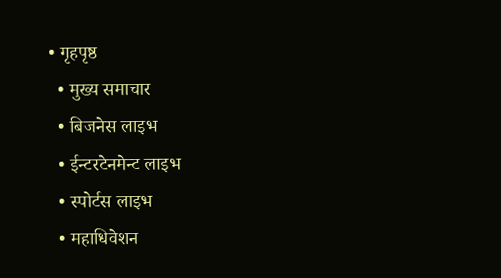• गृहपृष्ठ
  • मुख्य समाचार
  • बिजनेस लाइभ
  • ईन्टरटेनमेन्ट लाइभ
  • स्पोर्टस लाइभ
  • महाधिवेशन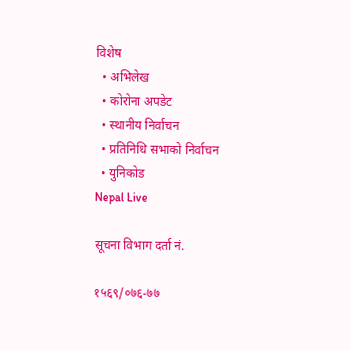विशेष
  • अभिलेख
  • कोरोना अपडेट
  • स्थानीय निर्वाचन
  • प्रतिनिधि सभाको निर्वाचन
  • युनिकोड
Nepal Live

सूचना विभाग दर्ता नं.

१५६९/०७६-७७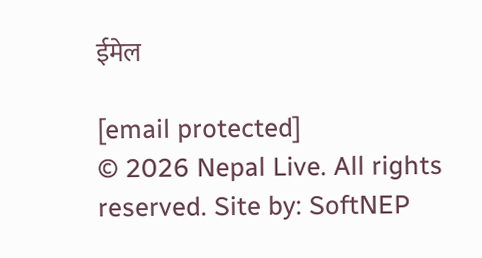ईमेल

[email protected]
© 2026 Nepal Live. All rights reserved. Site by: SoftNEP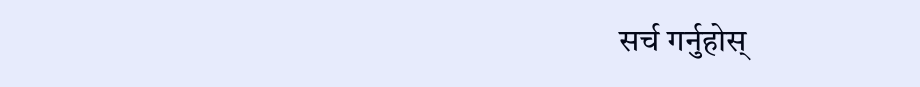सर्च गर्नुहोस्